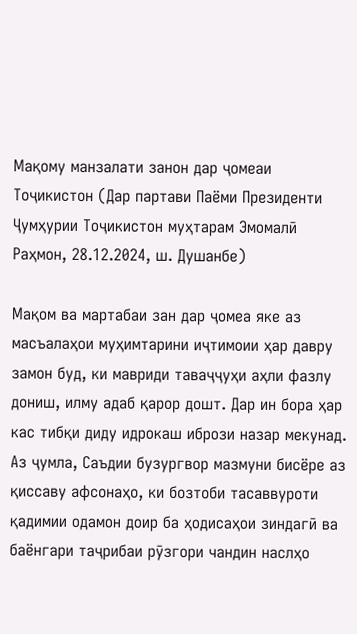Мақому манзалати занон дар ҷомеаи Тоҷикистон (Дар партави Паёми Президенти Ҷумҳурии Тоҷикистон муҳтарам Эмомалӣ Раҳмон, 28.12.2024, ш. Душанбе)

Мақом ва мартабаи зан дар ҷомеа яке аз масъалаҳои муҳимтарини иҷтимоии ҳар давру замон буд, ки мавриди таваҷҷуҳи аҳли фазлу дониш, илму адаб қарор дошт. Дар ин бора ҳар кас тибқи диду идрокаш ибрози назар мекунад. Аз ҷумла, Саъдии бузургвор мазмуни бисёре аз қиссаву афсонаҳо, ки бозтоби тасаввуроти қадимии одамон доир ба ҳодисаҳои зиндагӣ ва баёнгари таҷрибаи рӯзгори чандин наслҳо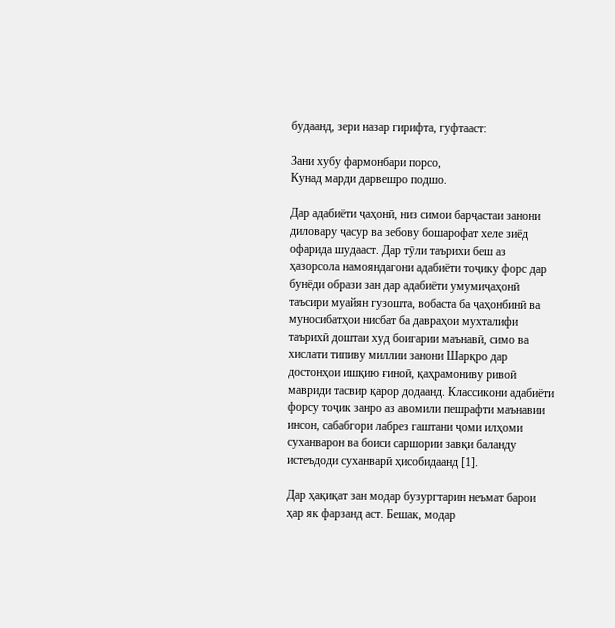будаанд, зери назар гирифта, гуфтааст:

Зани хубу фармонбари порсо,
Кунад марди дарвешро подшо.

Дар адабиёти ҷаҳонӣ, низ симои барҷастаи занони диловару ҷасур ва зебову бошарофат хеле зиёд офарида шудааст. Дар тӯли таърихи беш аз ҳазорсола намояндагони адабиёти тоҷику форс дар бунёди образи зан дар адабиёти умумиҷаҳонӣ таъсири муайян гузошта, вобаста ба ҷаҳонбинӣ ва муносибатҳои нисбат ба давраҳои мухталифи таърихӣ доштаи худ боигарии маънавӣ, симо ва хислати типиву миллии занони Шарқро дар достонҳои ишқию ғиноӣ, қаҳрамониву ривоӣ мавриди тасвир қарор додаанд. Классикони адабиёти форсу тоҷик занро аз авомили пешрафти маънавии инсон, сабабгори лабрез гаштани ҷоми илҳоми суханварон ва боиси саршории завқи баланду истеъдоди суханварӣ ҳисобидаанд [1].

Дар ҳақиқат зан модар бузургтарин неъмат барои ҳар як фарзанд аст. Бешак, модар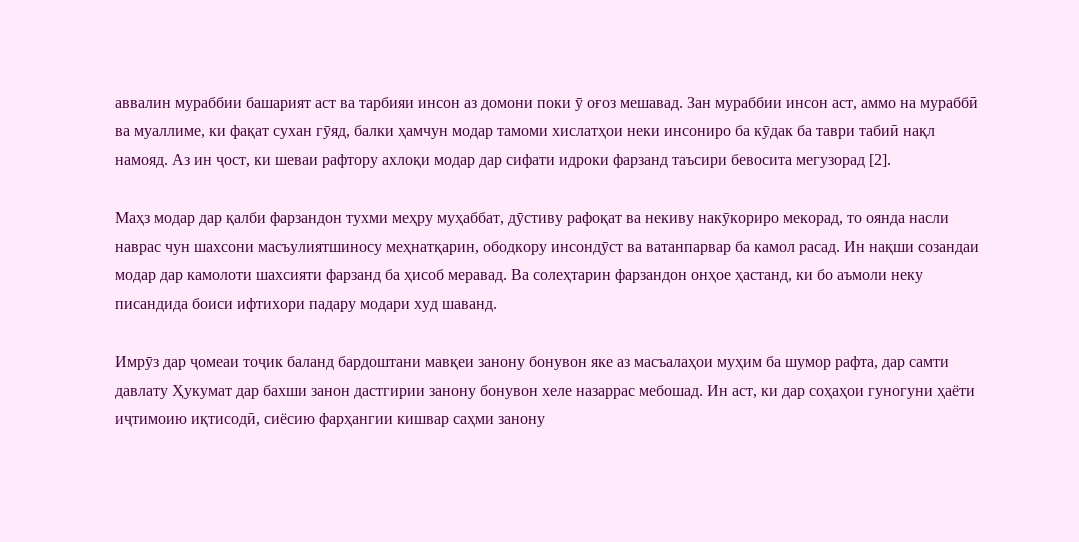аввалин мураббии башарият аст ва тарбияи инсон аз домони поки ӯ оғоз мешавад. Зан мураббии инсон аст, аммо на мураббӣ ва муаллиме, ки фақат сухан гӯяд, балки ҳамчун модар тамоми хислатҳои неки инсониро ба кӯдак ба таври табиӣ нақл намояд. Аз ин ҷост, ки шеваи рафтору ахлоқи модар дар сифати идроки фарзанд таъсири бевосита мегузорад [2].

Маҳз модар дар қалби фарзандон тухми меҳру муҳаббат, дӯстиву рафоқат ва некиву накӯкориро мекорад, то оянда насли наврас чун шахсони масъулиятшиносу меҳнатқарин, ободкору инсондӯст ва ватанпарвар ба камол расад. Ин нақши созандаи модар дар камолоти шахсияти фарзанд ба ҳисоб меравад. Ва солеҳтарин фарзандон онҳое ҳастанд, ки бо аъмоли неку писандида боиси ифтихори падару модари худ шаванд.

Имрӯз дар ҷомеаи тоҷик баланд бардоштани мавқеи занону бонувон яке аз масъалаҳои муҳим ба шумор рафта, дар самти давлату Ҳукумат дар бахши занон дастгирии занону бонувон хеле назаррас мебошад. Ин аст, ки дар соҳаҳои гуногуни ҳаёти иҷтимоию иқтисодӣ, сиёсию фарҳангии кишвар саҳми занону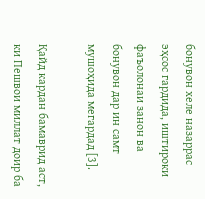бонувон хеле назаррас эҳсос гардида, иштироки фаъолонаи занон ва бонувон дар ин самт мушоҳида мегардад [3].

Қайд кардан бамаврид аст, ки Пешвои миллат доир ба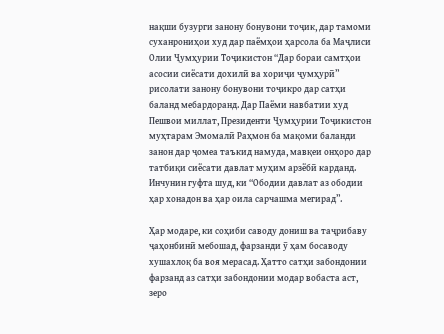нақши бузурги занону бонувони тоҷик, дар тамоми суханрониҳои худ дар паёмҳои ҳарсола ба Маҷлиси Олии Ҷумҳурии Тоҷикистон “Дар бораи самтҳои асосии сиёсати дохилӣ ва хориҷи ҷумҳурӣ” рисолати занону бонувони тоҷикро дар сатҳи баланд мебардоранд. Дар Паёми навбатии худ Пешвои миллат, Президенти Ҷумҳурии Тоҷикистон муҳтарам Эмомалӣ Раҳмон ба мақоми баланди занон дар ҷомеа таъкид намуда, мавқеи онҳоро дар татбиқи сиёсати давлат муҳим арзёбӣ карданд. Инчунин гуфта шуд, ки “Ободии давлат аз ободии ҳар хонадон ва ҳар оила сарчашма мегирад”.

Ҳар модаре, ки соҳиби саводу дониш ва таҷрибаву ҷаҳонбинӣ мебошад, фарзанди ӯ ҳам босаводу хушахлоқ ба воя мерасад. Ҳатто сатҳи забондонии фарзанд аз сатҳи забондонии модар вобаста аст, зеро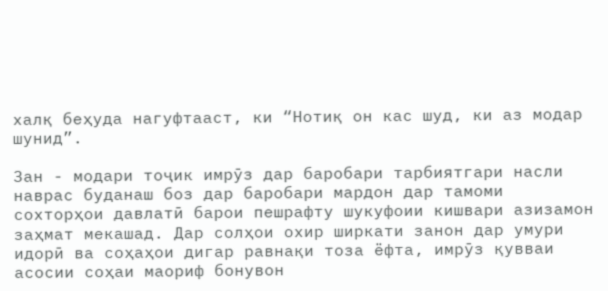халқ беҳуда нагуфтааст, ки “Нотиқ он кас шуд, ки аз модар шунид”.

Зан - модари тоҷик имрӯз дар баробари тарбиятгари насли наврас буданаш боз дар баробари мардон дар тамоми сохторҳои давлатӣ барои пешрафту шукуфоии кишвари азизамон заҳмат мекашад. Дар солҳои охир ширкати занон дар умури идорӣ ва соҳаҳои дигар равнақи тоза ёфта, имрӯз қувваи асосии соҳаи маориф бонувон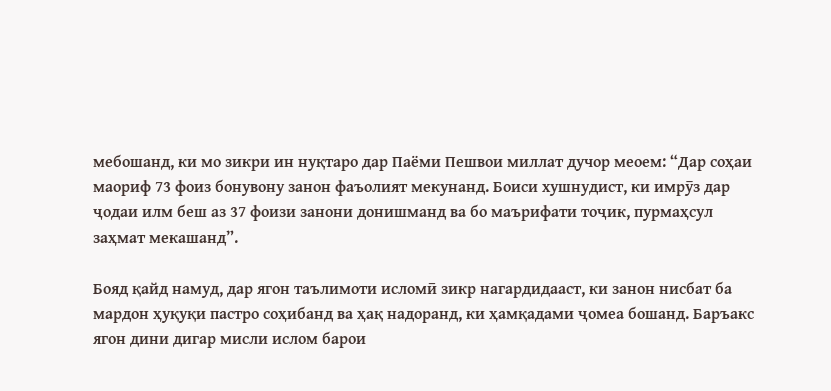мебошанд, ки мо зикри ин нуқтаро дар Паёми Пешвои миллат дучор меоем: “Дар соҳаи маориф 73 фоиз бонувону занон фаъолият мекунанд. Боиси хушнудист, ки имрӯз дар ҷодаи илм беш аз 37 фоизи занони донишманд ва бо маърифати тоҷик, пурмаҳсул заҳмат мекашанд”.

Бояд қайд намуд, дар ягон таълимоти исломӣ зикр нагардидааст, ки занон нисбат ба мардон ҳуқуқи пастро соҳибанд ва ҳақ надоранд, ки ҳамқадами ҷомеа бошанд. Баръакс ягон дини дигар мисли ислом барои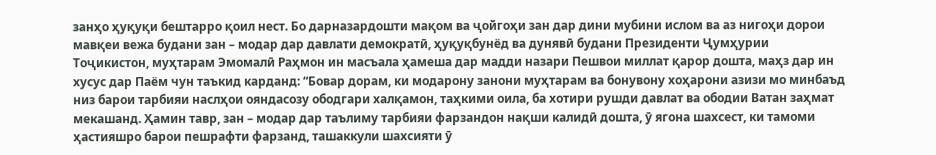занҳо ҳуқуқи бештарро қоил нест. Бо дарназардошти мақом ва ҷойгоҳи зан дар дини мубини ислом ва аз нигоҳи дорои мавқеи вежа будани зан – модар дар давлати демократӣ, ҳуқуқбунёд ва дунявӣ будани Президенти Ҷумҳурии Тоҷикистон, муҳтарам Эмомалӣ Раҳмон ин масъала ҳамеша дар мадди назари Пешвои миллат қарор дошта, маҳз дар ин хусус дар Паём чун таъкид карданд: “Бовар дорам, ки модарону занони муҳтарам ва бонувону хоҳарони азизи мо минбаъд низ барои тарбияи наслҳои ояндасозу ободгари халқамон, таҳкими оила, ба хотири рушди давлат ва ободии Ватан заҳмат мекашанд. Ҳамин тавр, зан – модар дар таълиму тарбияи фарзандон нақши калидӣ дошта, ӯ ягона шахсест, ки тамоми ҳастияшро барои пешрафти фарзанд, ташаккули шахсияти ӯ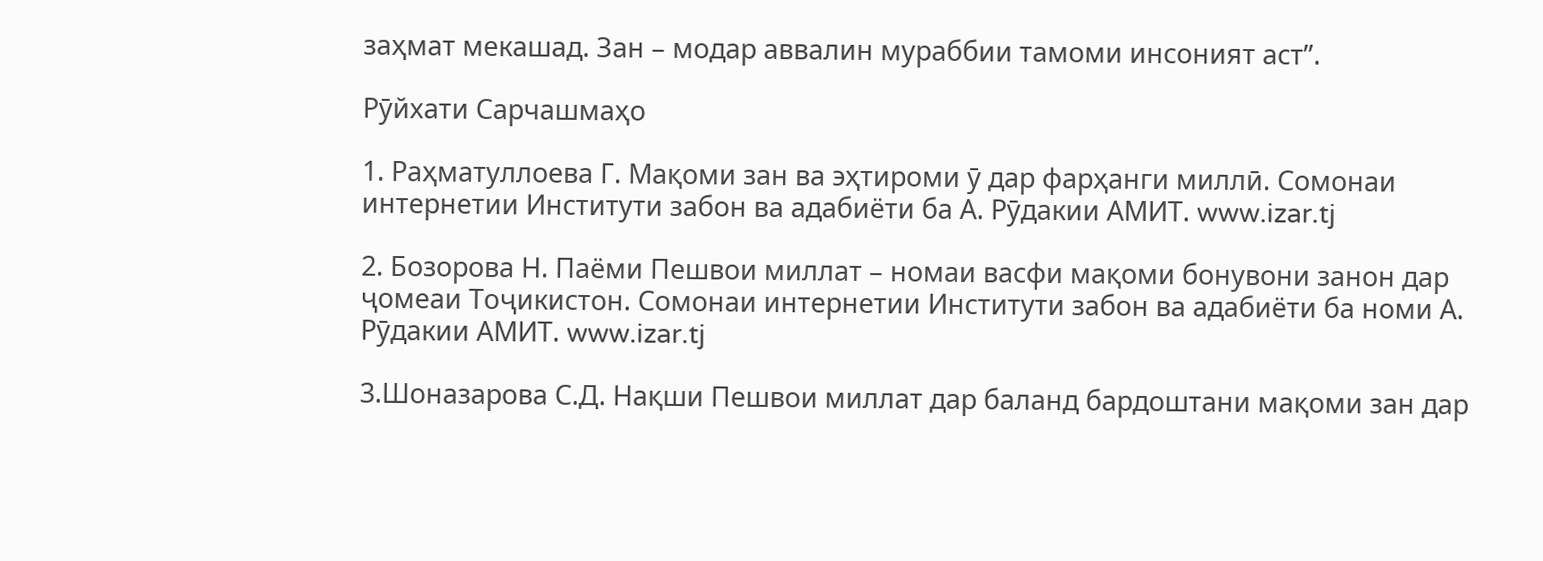заҳмат мекашад. Зан – модар аввалин мураббии тамоми инсоният аст”.

Рӯйхати Сарчашмаҳо

1. Раҳматуллоева Г. Мақоми зан ва эҳтироми ӯ дар фарҳанги миллӣ. Сомонаи интернетии Институти забон ва адабиёти ба А. Рӯдакии АМИТ. www.izar.tj

2. Бозорова Н. Паёми Пешвои миллат – номаи васфи мақоми бонувони занон дар ҷомеаи Тоҷикистон. Сомонаи интернетии Институти забон ва адабиёти ба номи А. Рӯдакии АМИТ. www.izar.tj

3.Шоназарова С.Д. Нақши Пешвои миллат дар баланд бардоштани мақоми зан дар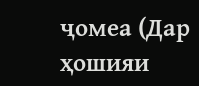ҷомеа (Дар ҳошияи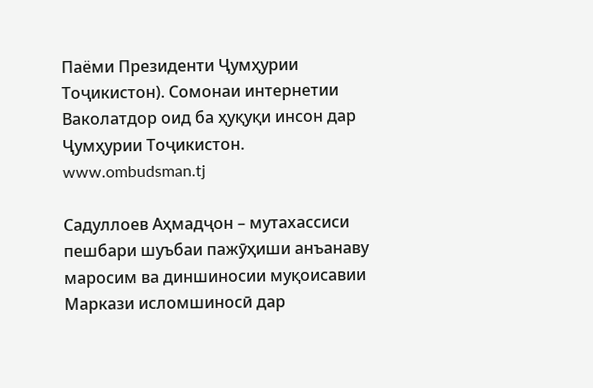Паёми Президенти Ҷумҳурии Тоҷикистон). Сомонаи интернетии Ваколатдор оид ба ҳуқуқи инсон дар Ҷумҳурии Тоҷикистон. www.ombudsman.tj

Cадуллоев Аҳмадҷон – мутахассиси пешбари шуъбаи пажӯҳиши анъанаву маросим ва диншиносии муқоисавии Маркази исломшиносӣ дар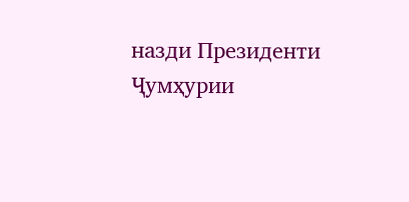назди Президенти Ҷумҳурии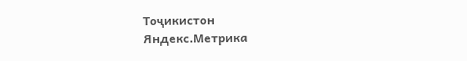Тоҷикистон
Яндекс.Метрика